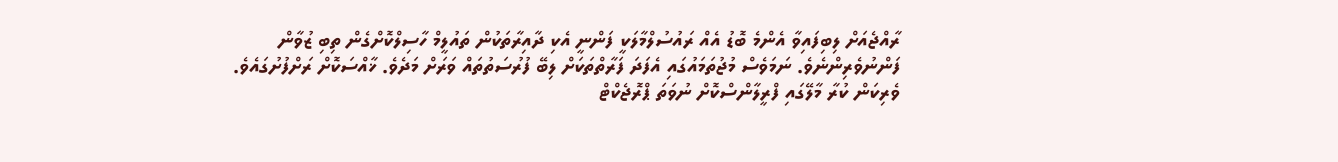ރާއްޖެއަށް ލިބިފައިވާ އެންމެ ބޮޑު އެއް ރައުސުލްމާލަކީ ފަންނީ އެކި ދާއިރާތަކުން ތައުލީމް ހާސިލްކޮށްގެން ތިބި ޒުވާން ފަންނުވެރިންނެވެ. ނަމަވެސް މުޖުތަމައުގައި އެފަދަ ފަރާތްތަކަށް ލިބޭ ފުރުސަތުތައް ވަރަށް މަދެވެ. ޚާއްސަކޮށް ރަށްފުށުގައެވެ.
ވެރިކަން ކުރާ މާލޭގައި ފްރީލާންސްކޮށް ނުވަތަ ޕްރޮޖެކްޓް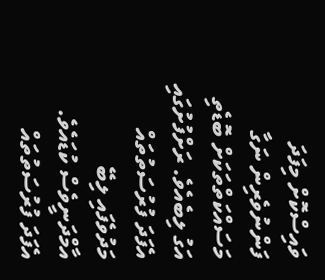ވައިސްކޮށް މިފަދަ ފަންނުވެރިން ނަގާ މަސައްކަތްތަކަށް ބޮޑެތި އަގު ލިބެއެވެ. ރަށްފުށުގައި އެފަދަ ފުރުސަތުތައް މަދުވެފައި ލިބޭ އާމްދަނީވެސް ކުޑައެވެ. އެފަދަ ފުރުސަތުތައް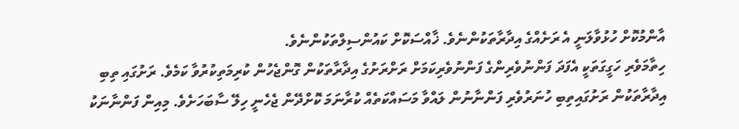އާންމުކޮށް ހުޅުވާލަނީ އެ ރަށެއްގެ އިދާރާތަކުންނެވެ. ޚާއްސަކޮށް ކައުންސިލްތަކުންނެވެ.
ހިތާމަވެރި ހަގީގަތަކީ އެފަދަ ފަންނުވެރިންގެ ފަންނުވެރިކަމަށް ރަށްރަށުގެ އިދާރާތަކުން ގޮންޖެހުން ކުރިމަތިކުރުވާ ކަމެވެ. ރަށުގައި ތިބި އިދާރާތަކުން ރަށުގައިތިބި ހުނަރުވެރި ފަންނާނުން ލައްވާ މަސައްކަތެއް ކުރާނަމަ ކޮށްދޭން ޖެހެނީ ހިލޭ ސާބަހަށެވެ. މިއިން ފަންނާނަކު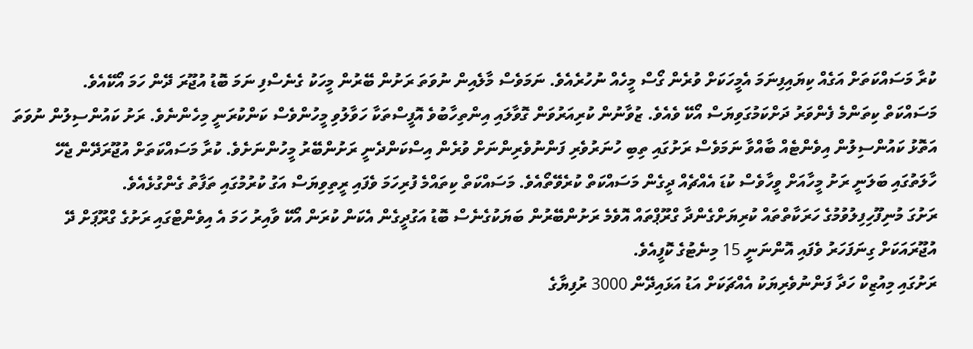ކުރާ މަސައްކަތަށް އަގެއް ކިޔައިފިނަމަ އެމީހަކަށް ވުރެން ގޯސް މީހެއް ނުހުރެއެވެ. ނަމަވެސް މާލެއިން ނުވަތަ ރަށުން ބޭރުން މީހަކު ގެނެސްފި ނަމަ ބޮޑު އުޖޫރަ ދޭން ހަމަ އޯކޭއެވެ.
މަސައްކަތް ކިތަންމެ ފެންވަރު ދަށްކަމުގަވިޔަސް އޯކޭ ވެއެވެ. ޒުވާނުން ކުރިއަރުވަން ގޮވާލައި އިންތިހާބުވެ އޮފީސްތަކާ ހަވާލުވި މީހުންވެސް ކަންކުރަނީ މިހެންނެވެ. ރަށު ކައުންސިލުން ނުވަތަ އަތޮޅު ކައުންސިލުން އިވެންޓެއް ބާއްވާ ނަމަވެސް ރަށުގައި ތިބި ހުނަރުވެރި ފަންނުވެރިންނަށް ވުރެން އިސްކަންދެނީ ރަށުންބޭރު މީހުންނަށެވެ. ކުރާ މަސައްކަތަށް އުޖޫރަދޭން ޖެހޭ ހާލަތުގައި ބަލަނީ ރަށު މީހާއަށް ވީހާވެސް ކުޑަ އެއްޗެއް ދީގެން މަސައްކަތް ކުރެވޭތޯއެވެ. މަސައްކަތް ކިތައްމެ ފުރިހަމަ ވެފައި ރީތިވިޔަސް އަގު ކުރުމުގައި ތަފާތު ގެންގުޅެއެވެ.
ރަށުގަ މުނިފޫހިފިލުވުމުގެ ހަރަކާތްތައް ކުރިޔަށްގެންދާ ގްރޫޕްތައް އޮވެމެ ރަށުންބޭރުން ބަޔަކުގެނެސް ބޮޑު އަގުދީގެން އެކަން ކުރަން އޯކޭ ވާއިރު ހަމަ އެ އިވެންޓްގައި ރަށުގެ ގްރޫޕަށް ދޭ އުޖޫރައަކަށް ގިނަފަހަރު ވެފައި އޮންނަނީ 15 މިނެޓުގެ ކޮފީއެވެ.
ރަށުގައި މިއުޒިކް ހަދާ ފަންނުވެރިޔަކު އެއްޗަކަށް އަޑު އަޅައިދޭން 3000 ރުފިޔާގެ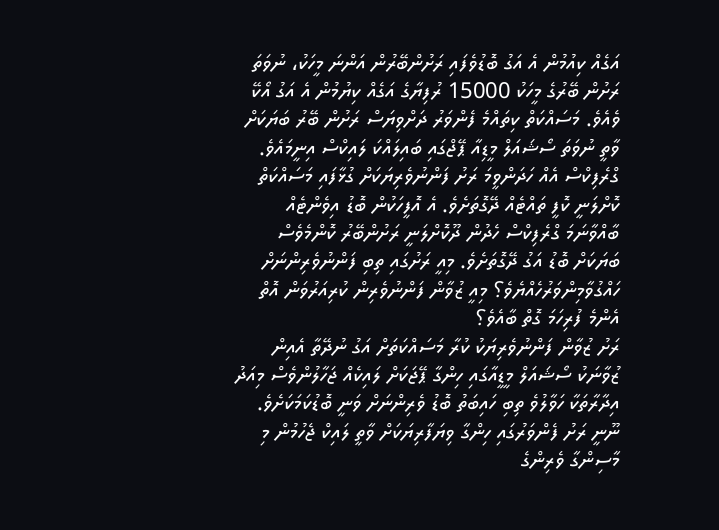އަގެއް ކިއުމުން އެ އަގު ބޮޑުވެފައި ރަށުންބޭރުން އަންނަ މީހަކު، ނުވަތަ ރަށުން ބޭރުގެ މީހަކު 15000 ރުފިޔާގެ އަގެއް ކިޔުމުން އެ އަގު އޯކޭ ވެއެވެ. މަސައްކަތް ކިތައްމެ ފެންވަރު ދަށްވިޔަސް ރަށުން ބޭރު ބަޔަކަށް ވާތީ ނުވަތަ ސޯޝައަލް މީޑިއާ ޕޭޖްގައި ބައިލައްކަ ލައިކްސް އިނީމައެވެ.
ގްރެފިކްސް އެއް ހަދަންވީމަ ރަށު ފަންނުވެރިޔަކަށް ގުޅާފައި މަސައްކަތް ކޮށްލަނީ ކޮފީ ތައްޓެއް ދޭގޮތަށެވެ. އެ އޮފީހަކުން ބޮޑު އިވެންޓެއް ބާއްވާނަމަ ގްރެފިކްސް ހެދުން ދޫކޮށްލަނީ ރަށުންބޭރު ކޮންމެވެސް ބަޔަކަށް ބޮޑު އަގު ދޭގޮތަށެވެ. މިއީ ރަށުގައި ތިބި ފަންނުވެރިންނަށް ހައްގުވާމިންވަރުހެއްޔެވެ؟ މިއީ ޒުވާން ފަންނުވެރިން ކުރިއަރުވަން އޮތް އެންމެ ފުރިހަމަ ގޮތް ބާއެވެ؟
ރަށު ޒުވާން ފަންނުވެރިޔަކު ކުރާ މަސައްކަތަށް އަގު ނުދޭތާ އެއިން ޒުވާނަކު ސޯޝައަލް މީޑީއާގައި ހިންގާ ޕޭޖަކަށް ލައިކެއް ޖަހާލުންވެސް މިއަދު އިދާރާތަކާ ހަވާލުވެ ތިބި ހައިބަތު ބޮޑު ވެރިންނަށް ވަނީ ބޮޑުކަމަކަށެވެ. ނޫނީ ރަށު ފެންވަރުގައި ހިންގާ ވިޔަފާރިޔަކަށް ވާތީ ލައިކް ޖެހުމުން މި މާސިންގާ ވެރިންގެ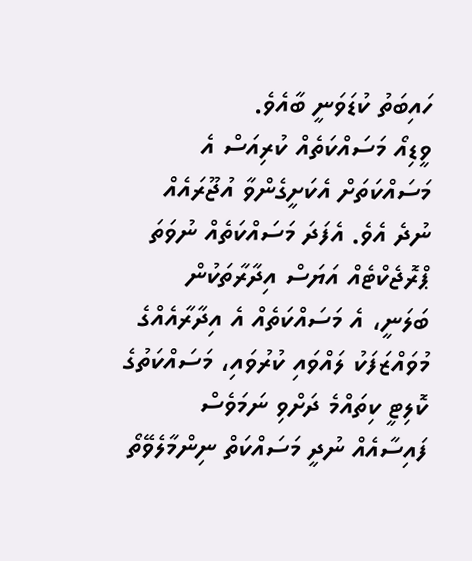ހައިބަތު ކުޑަވަނީ ބާއެވެ.
ވީޑިއޯ މަސައްކަތެއް ކުރިއަސް އެ މަސައްކަތަށް އެކަށީގެންވާ އުޖޫރައެއް ނުދެ އެވެ. އެފަދަ މަސައްކަތެއް ނުވަތަ ޕްރޮޖެކްޓެއް އަޔަސް އިދާރާތަކުން ބަލަނީ، އެ މަސައްކަތެއް އެ އިދާރާއެއްގެ މުވައްޒަފަކު ލައްވައި ކުރުވައި، މަސައްކަތުގެ ކޮލިޓީ ކިތައްމެ ދަށްވި ނަމަވެސް ފައިސާއެއް ނުދީ މަސައްކަތް ނިންމާލެވޭތޯ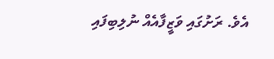އެވެ. ރަށުގައި ވަޒީފާއެއް ނުލިބިފައި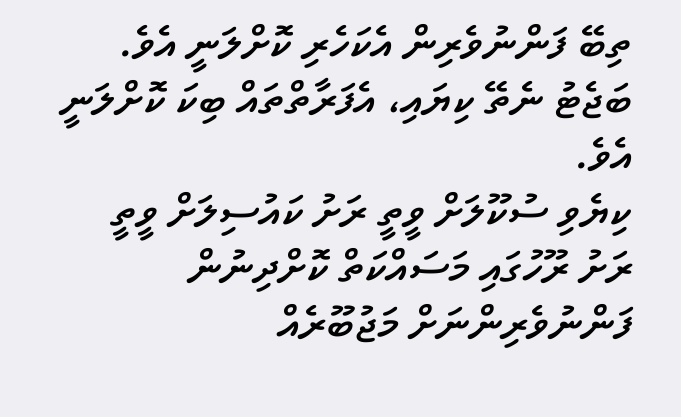ތިބޭ ފަންނުވެރިން އެކަހެރި ކޮށްލަނީ އެވެ. ބަޖެޓު ނެތޭ ކިޔައި، އެފަރާތްތައް ބިކަ ކޮށްލަނީ އެވެ.
ކިޔެވި ސުކޫލަށް ވީތީ ރަށު ކައުސިލަށް ވީތީ ރަށު ރޫހުގައި މަސައްކަތް ކޮށްދިނުން ފަންނުވެރިންނަށް މަޖުބޫރެއް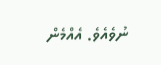ނުވެއެވެ. އެއްމެން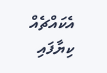އެކައްޗެއް ކިޔާފައި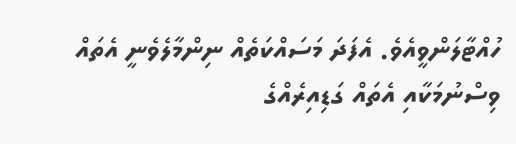ހުއްޓާލަންވީއެވެ. އެފަދަ މަސައްކަތެއް ނިންމާލެވެނީ އެތައް ވިސްނުމަކާއި އެތައް ގަޑިއިރެއްގެ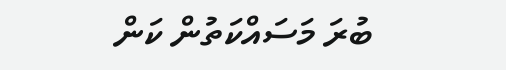ބުރަ މަސައްކަތުން ކަން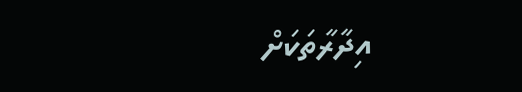އިދާރާތަކަށް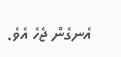އެނގެން ޖެހެ އެވެ.